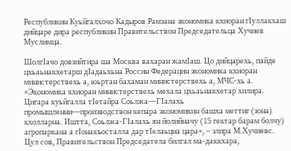Республикин Куьйгалхочо Кадыров Рамзана экономика кхиоран гIуллакхаш дийцаре дира республикин Правительствон Председательца Хучиев Муслимца.

ШолгIачо довзийтира ша Москва вахаран жамIаш. Цо дийцарехь, пайде цхьаьнакхетарш дIадаьхьна Россин Федерацин экономика кхиоран министерствехь а, юьртан бахаман министерствехь а, МЧС-хь а.
«Экономика кхиоран министерствехь мехала цхьаьнакхетар хилира. Цигара куьйгалла тIетайра Соьлжа—ГIалахь промышленни—производствон кепара экономикин башха меттиг (зона) кхолларна. Иштта, Соьлжа-ГIалахь ян йолийначу (15 гектар барам болчу) агропаркана а гIонакъосталла дар тIелаьцна цара», – элира М.Хучиевс.
Цул сов, Правительствон Председатела билгал ма-даккхара,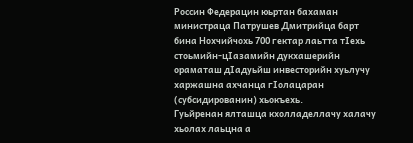Россин Федерацин юьртан бахаман министраца Патрушев Дмитрийца барт бина Нохчийчохь 700 гектар лаьтта тIехь стоьмийн-цIазамийн дукхашерийн ораматаш дIадуьйш инвесторийн хуьлучу харжашна ахчанца гIолацаран (субсидированин) хьокъехь.
Гуьйренан ялташца кхолладеллачу халачу хьолах лаьцна а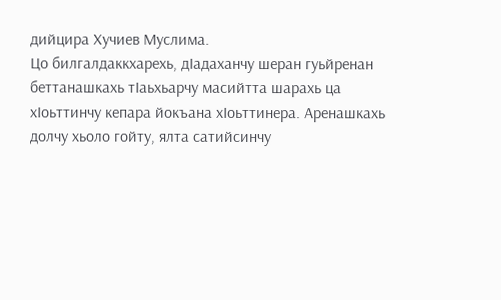дийцира Хучиев Муслима.
Цо билгалдаккхарехь, дIадаханчу шеран гуьйренан беттанашкахь тIаьхьарчу масийтта шарахь ца хIоьттинчу кепара йокъана хIоьттинера. Аренашкахь долчу хьоло гойту, ялта сатийсинчу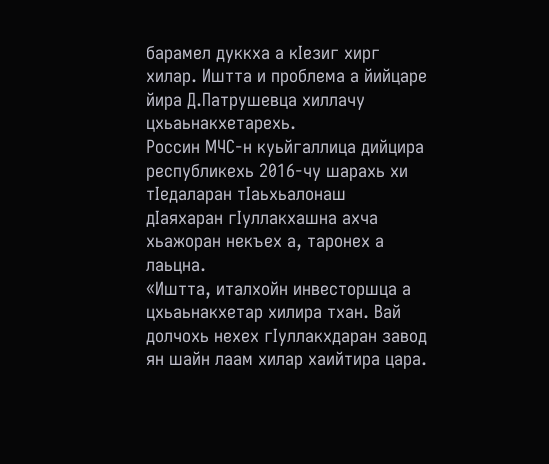барамел дуккха а кIезиг хирг хилар. Иштта и проблема а йийцаре йира Д.Патрушевца хиллачу цхьаьнакхетарехь.
Россин МЧС-н куьйгаллица дийцира республикехь 2016-чу шарахь хи тIедаларан тIаьхьалонаш дIаяхаран гIуллакхашна ахча хьажоран некъех а, таронех а лаьцна.
«Иштта, италхойн инвесторшца а цхьаьнакхетар хилира тхан. Вай долчохь нехех гIуллакхдаран завод ян шайн лаам хилар хаийтира цара.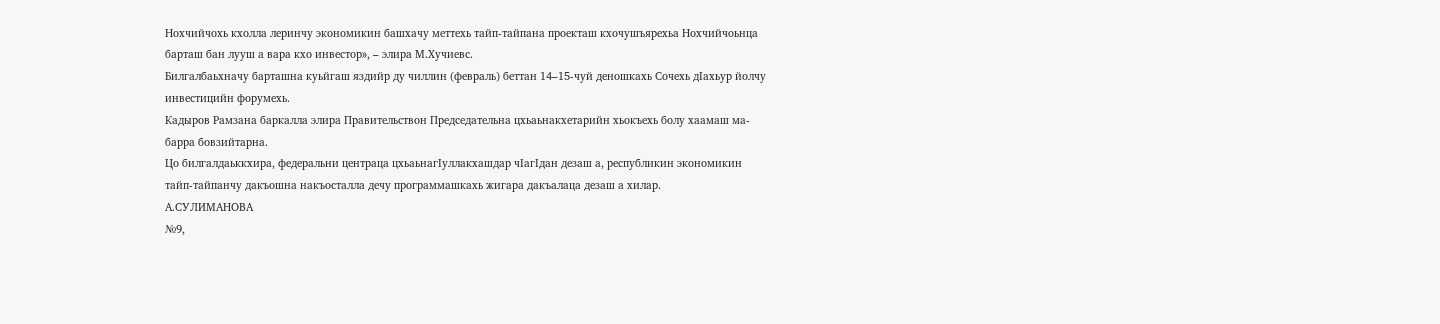Нохчийчохь кхолла леринчу экономикин башхачу меттехь тайп-тайпана проекташ кхочушъярехьа Нохчийчоьнца барташ бан лууш а вара кхо инвестор», – элира М.Хучиевс.
Билгалбаьхначу барташна куьйгаш яздийр ду чиллин (февраль) беттан 14–15-чуй деношкахь Сочехь дIахьур йолчу инвестицийн форумехь.
Кадыров Рамзана баркалла элира Правительствон Председательна цхьаьнакхетарийн хьокъехь болу хаамаш ма-барра бовзийтарна.
Цо билгалдаьккхира, федеральни центраца цхьаьнагIуллакхашдар чIагIдан дезаш а, республикин экономикин тайп-тайпанчу дакъошна накъосталла дечу программашкахь жигара дакъалаца дезаш а хилар.
А.СУЛИМАНОВА
№9,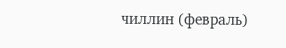чиллин (февраль)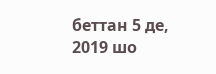беттан 5 де, 2019 шо